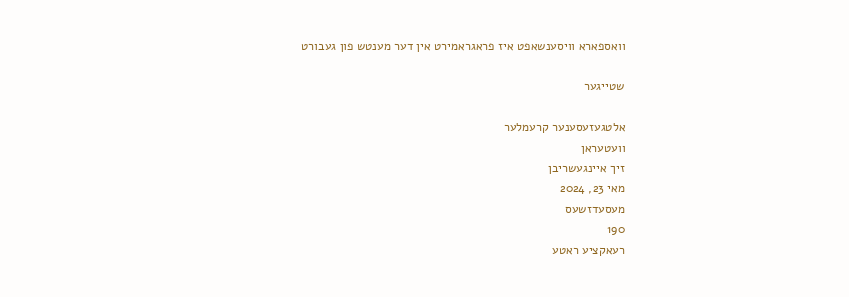וואספארא וויסענשאפט איז פראגראמירט אין דער מענטש פון געבורט

שטייגער

אלטגעזעסענער קרעמלער
וועטעראן
זיך איינגעשריבן
מאי 23, 2024
מעסעדזשעס
190
רעאקציע ראטע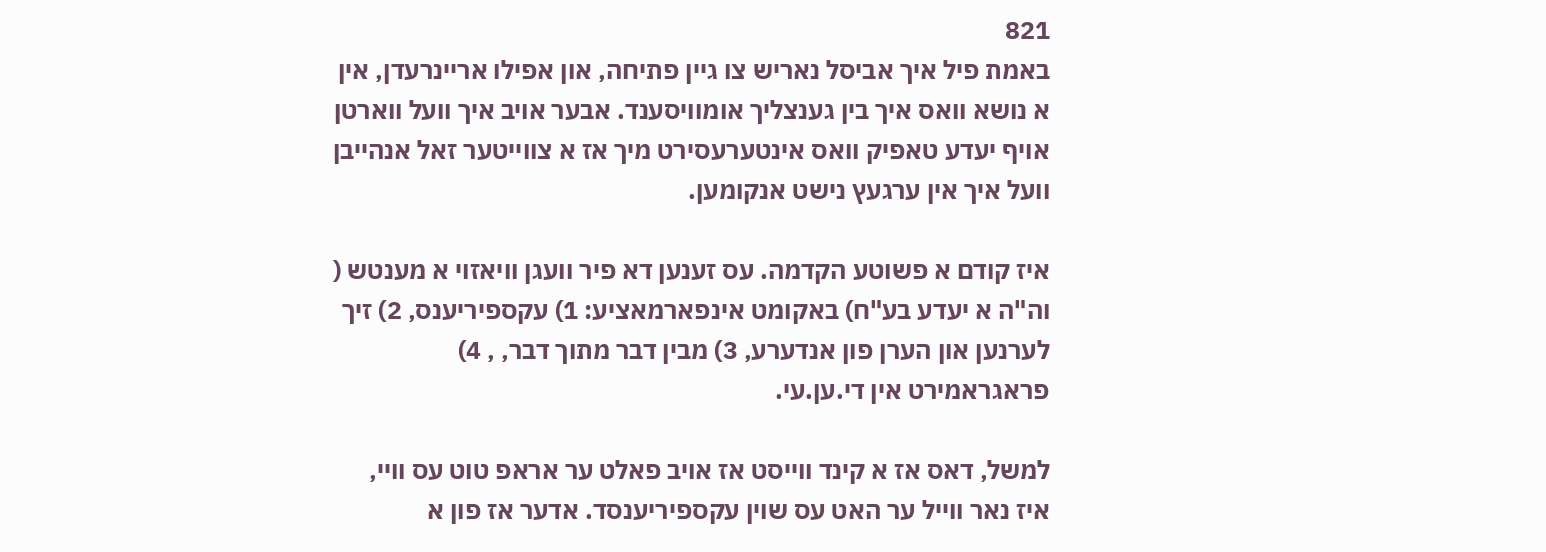821
באמת פיל איך אביסל נאריש צו גיין פתיחה, און אפילו אריינרעדן, אין א נושא וואס איך בין גענצליך אומוויסענד. אבער אויב איך וועל ווארטן אויף יעדע טאפיק וואס אינטערעסירט מיך אז א צווייטער זאל אנהייבן וועל איך אין ערגעץ נישט אנקומען.

איז קודם א פשוטע הקדמה. עס זענען דא פיר וועגן וויאזוי א מענטש ( וה"ה א יעדע בע"ח) באקומט אינפארמאציע: 1) עקספיריענס, 2) זיך לערנען און הערן פון אנדערע, 3) מבין דבר מתוך דבר, , 4) פראגראמירט אין די.ען.עי.

למשל, דאס אז א קינד ווייסט אז אויב פאלט ער אראפ טוט עס וויי, איז נאר ווייל ער האט עס שוין עקספיריענסד. אדער אז פון א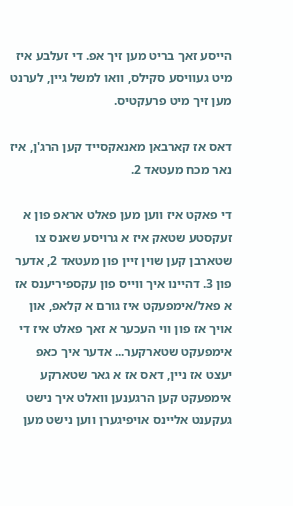הייסע זאך בריט מען זיך אפ. די זעלבע איז מיט געוויסע סקילס, וואו למשל גיין, לערנט מען זיך מיט פרעקטיס.

דאס אז קארבאן מאנאקסייד קען הרג'ן, איז נאר מכח מעטאד 2.

די פאקט איז ווען מען פאלט אראפ פון א זעקסטע שטאק איז א גרויסע שאנס צו שטארבן קען שוין זיין פון מעטאד 2, אדער פון 3. דהיינו איך ווייס פון עקספיריענס אז א פאל/אימפעקט איז גורם א קלאפ, און אויך אז פון ווי העכער א זאך פאלט איז די אימפעקט שטארקער... אדער איך כאפ יעצט אז ניין, דאס אז א גאר שטארקע אימפעקט קען הרגענען וואלט איך נישט געקענט אליינס אויפיגערן ווען נישט מען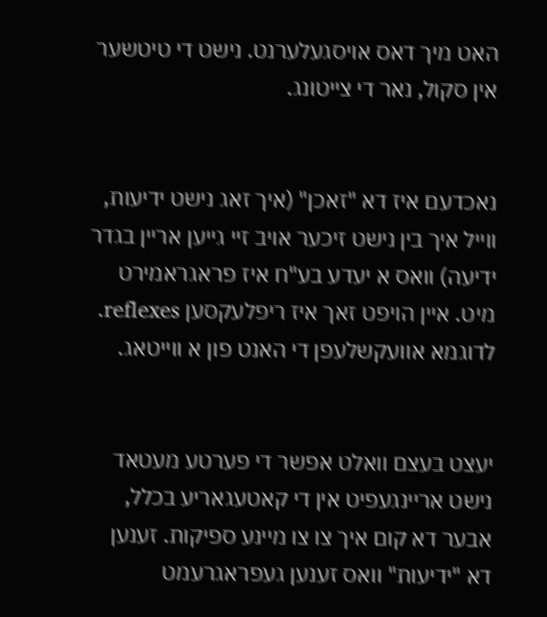האט מיך דאס אויסגעלערנט. נישט די טיטשער אין סקול, נאר די צייטונג.


נאכדעם איז דא "זאכן" (איך זאג נישט ידיעות, ווייל איך בין נישט זיכער אויב זיי גייען אריין בגדר ידיעה) וואס א יעדע בע"ח איז פראגראמירט מיט. איין הויפט זאך איז ריפלעקסען reflexes. לדוגמא אוועקשלעפן די האנט פון א ווייטאג.


יעצט בעצם וואלט אפשר די פערטע מעטאד נישט אריינגעפיט אין די קאטעגאריע בכלל, אבער דא קום איך צו צו מיינע ספיקות. זענען דא "ידיעות" וואס זענען געפראגרעמט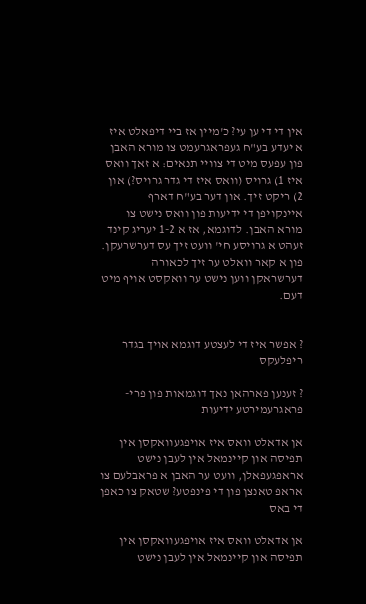אין די די ען עי? כ'מיין אז ביי דיפאלט איז א יעדע בע"ח געפראגרעמט צו מורא האבן פון עפעס מיט די צוויי תנאים: א זאך וואס איז 1) גרויס (וואס איז די גדר גרויס?) און 2) ריקט זיך. און דער בע"ח דארף איינקויפן די ידיעות פון וואס נישט צו מורא האבן. לדוגמא, אז א 1-2 יעריג קינד זעהט א גרויסע חי' וועט זיך עס דערשרעקן. פון א קאר וואלט ער זיך לכאורה דערשראקן ווען נישט ער וואקסט אויף מיט דעם.


? אפשר איז די לעצטע דוגמא אויך בגדר ריפלעקס

? זענען פארהאן נאך דוגמאות פון פרי-פראגרעמירטע ידיעות

אן אדאלט וואס איז אויפגעוואקסן אין תפיסה און קיינמאל אין לעבן נישט אראפגעפאלן, וועט ער האבן א פראבלעם צו אראפ טאנצן פון די פינפטע? שטאק צו כאפן די באס

אן אדאלט וואס איז אויפגעוואקסן אין תפיסה און קיינמאל אין לעבן נישט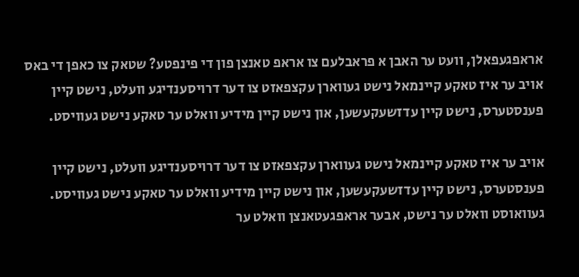אראפגעפאלן, וועט ער האבן א פראבלעם צו אראפ טאנצן פון די פינפטע? שטאק צו כאפן די באס
אויב ער איז טאקע קיינמאל נישט געווארן עקצפאזט צו דער דרויסענדיגע וועלט, נישט קיין פענסטערס, נישט קיין עדזשעקעשען, און נישט קיין מידיע וואלט ער טאקע נישט געוויסט.

אויב ער איז טאקע קיינמאל נישט געווארן עקצפאזט צו דער דרויסענדיגע וועלט, נישט קיין פענסטערס, נישט קיין עדזשעקעשען, און נישט קיין מידיע וואלט ער טאקע נישט געוויסט.
געוואוסט וואלט ער נישט, אבער אראפגעטאנצן וואלט ער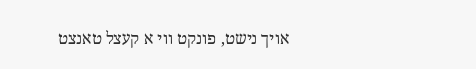אויך נישט, פונקט ווי א קעצל טאנצט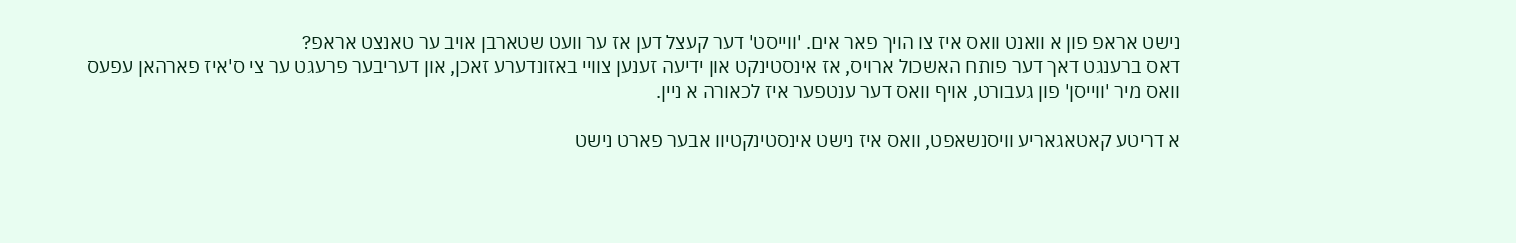נישט אראפ פון א וואנט וואס איז צו הויך פאר אים. 'ווייסט' דער קעצל דען אז ער וועט שטארבן אויב ער טאנצט אראפ?
דאס ברענגט דאך דער פותח האשכול ארויס, אז אינסטינקט און ידיעה זענען צוויי באזונדערע זאכן, און דעריבער פרעגט ער צי ס'איז פארהאן עפעס וואס מיר 'ווייסן' פון געבורט, אויף וואס דער ענטפער איז לכאורה א ניין.

א דריטע קאטאגאריע וויסנשאפט, וואס איז נישט אינסטינקטיוו אבער פארט נישט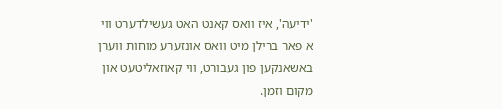'ידיעה', איז וואס קאנט האט געשילדערט ווי א פאר ברילן מיט וואס אונזערע מוחות ווערן באשאנקען פון געבורט, ווי קאוזאליטעט און מקום וזמן.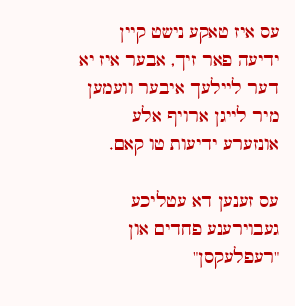עס איז טאקע נישט קיין ידיעה פאר זיך, אבער איז יא דער ליילעך איבער וועמען מיר לייגן ארויף אלע אונזערע ידיעות טו קאם.

עס זענען דא עטליכע געבוירענע פחדים און "רעפלעקסן"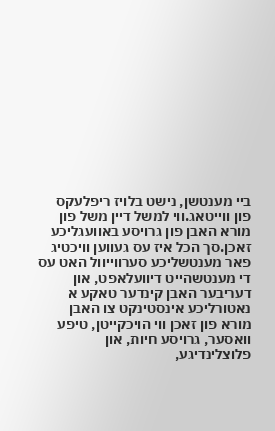ביי מענטשן, נישט בלויז ריפלעקס פון ווייטאג.ווי למשל דיין משל פון מורא האבן פון גרויסע באוועגליכע זאכן.סך הכל איז עס געווען וויכטיג פאר מענטשליכע סערווייוול האט עס די מענטשהייט דיוועלאפט, און דעריבער האבן קינדער טאקע א נאטורליכע אינסטינקט צו האבן מורא פון זאכן ווי הויכקייטן, טיפע וואסער, גרויסע חיות, און פלוצלינדיגע,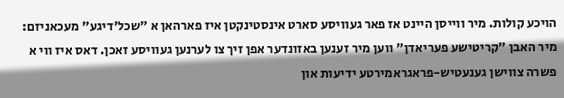הויכע קולות. מיר ווייסן היינט אז פאר געוויסע סארט אינסטינקטן איז פארהאן א "שכל'דיגע" מעכאניזם: מיר האבן "קריטישע פעריאדן" ווען מיר זענען באזונדער אפן זיך צו לערנען געוויסע זאכן. דאס איז ווי א פשרה צווישן גענעטיש-פראגראמירטע ידיעות און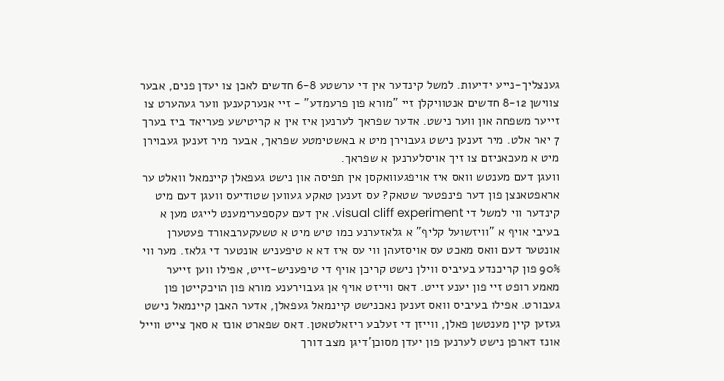גענצליך-נייע ידיעות. למשל קינדער אין די ערשטע 6-8 חדשים לאכן צו יעדן פנים, אבער צווישן 8-12 חדשים אנטוויקלן זיי "מורא פון פרעמדע" - זיי אנערקענען ווער געהערט צו זייער משפחה און ווער נישט. אדער שפראך לערנען איז אין א קריטישע פעריאד ביז בערך 7 יאר אלט. מיר זענען נישט געבוירן מיט א באשטימטע שפראך, אבער מיר זענען געבוירן מיט א מעכאניזם צו זיך אויסלערנען א שפראך.
וועגן דעם מענטש וואס איז אויפגעוואקסן אין תפיסה און נישט געפאלן קיינמאל וואלט ער אראפטאנצן פון דער פינפטער שטאק? עס זענען טאקע געווען שטודיעס וועגן דעם מיט קינדער ווי למשל די visual cliff experiment. אין דעם עקספערימענט לייגט מען א בעיבי אויף א "וויזשועל קליף" א גלאזערנע כמו טיש מיט א טשעקערבאורד פעטערן אונטער דעם וואס מאכט עס אויסזעהן ווי עס איז דא א טיפעניש אונטער די גלאז. מער ווי 90% פון קריכנדע בעיביס ווילן נישט קריכן אויף די טיפעניש-זייט, אפילו ווען זייער מאמע רופט זיי פון יענע זייט. דאס ווייזט אויף אן געבוירענע מורא פון הויכקייטן פון געבורט. אפילו בעיביס וואס זענען נאכנישט קיינמאל געפאלן, אדער האבן קיינמאל נישט געזען קיין מענטשן פאלן, ווייזן די זעלבע ריזאלטאטן. דאס שפארט אונז א סאך צייט ווייל אונז דארפן נישט לערנען פון יעדן מסוכן'דיגן מצב דורך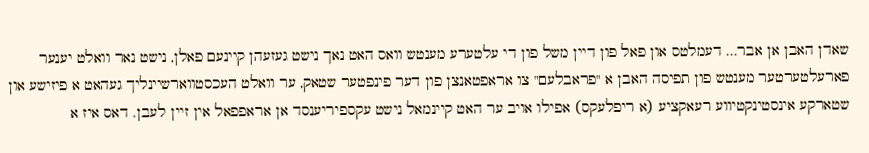שאדן האבן אן אבר... דעמלטס און פאל פון דיין משל פון די עלטערע מענטש וואס האט נאך נישט געזעהן קיינעם פאלן, נישט נאר וואלט יענער פארעלטערטער מענטש פון תפיסה האבן א "פראבלעם" צו אראפטאנצן פון דער פינפטער שטאק, ער וואלט העכסטווארשיינליך געהאט א פיזישע און שטארקע אינסטינקטיווע רעאקציע (א ריפלעקס) אפילו אויב ער האט קיינמאל נישט עקספיריענסד אן אראפפאל אין זיין לעבן. דאס איז א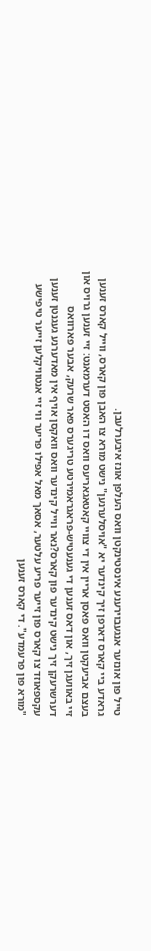טייל פון אונזער אנגעבוירענע אינסטינקטן וואס העלפן אונז איבערלעבן.
גראדע ביי קארס דארפן זיך קינדער יא "אויסלערנען" נישט מורא צו האבן פון קארס, ווייל קארס זענען בעצם אביעקטן וואס פאסן אריין אין די צוויי קאטאגאריעס וואס דו האסט דערמאנט: זיי זענען גרויס און זיי באוועגן זיך, און דאס זענען די גענעטיש-פראגראמירטע טריגערס פאר שרעק, אבער פארוואס דערשרעקן זיך נישט קינדער פון קארס?נאר ווייל קינדער וואס וואקסן אויף אין מאדערנע געגנטן זענען עקספאוזד צו קארס פון זייער פריע עלטער, אסאך מאל אפילו פריער ווי זיי אנטוויקלען זייער טיפישע "מורא פון פרעמדע". די קארס זענען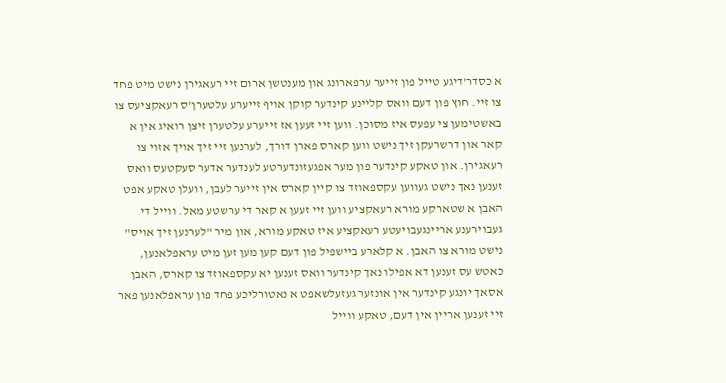א כסדר'דיגע טייל פון זייער ערפארונג און מענטשן ארום זיי רעאגירן נישט מיט פחד צו זיי. חוץ פון דעם וואס קליינע קינדער קוקן אויף זייערע עלטערן'ס רעאקציעס צו באשטימען צי עפעס איז מסוכן. ווען זיי זעען אז זייערע עלטערן זיצן רואיג אין א קאר און דרשרעקן זיך נישט ווען קארס פארן דורך, לערנען זיי זיך אויך אזוי צו רעאגירן. און טאקע קינדער פון מער אפגעזונדערטע לענדער אדער סעקטעס וואס זענען נאך נישט געווען עקספאוזד צו קיין קארס אין זייער לעבן, וועלן טאקע אפט האבן א שטארקע מורא רעאקציע ווען זיי זעען א קאר די ערשטע מאל. ווייל די געבוירענע אריינגעבויעטע רעאקציע איז טאקע מורא, און מיר "לערנען זיך אויס" נישט מורא צו האבן. א קלארע ביישפיל פון דעם קען מען זען מיט עראפלאנען, כאטש עס זענען דא אפילו נאך קינדער וואס זענען יא עקספאוזד צו קארס, האבן אסאך יונגע קינדער אין אונזער געזעלשאפט א נאטורליכע פחד פון עראפלאנען פאר זיי זענען אריין אין דעם, טאקע ווייל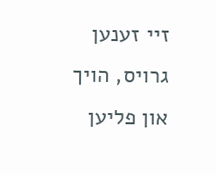זיי זענען גרויס, הויך און פליען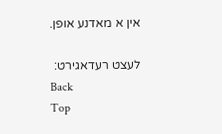אין א מאדנע אופן.

לעצט רעדאגירט:
Back
Top